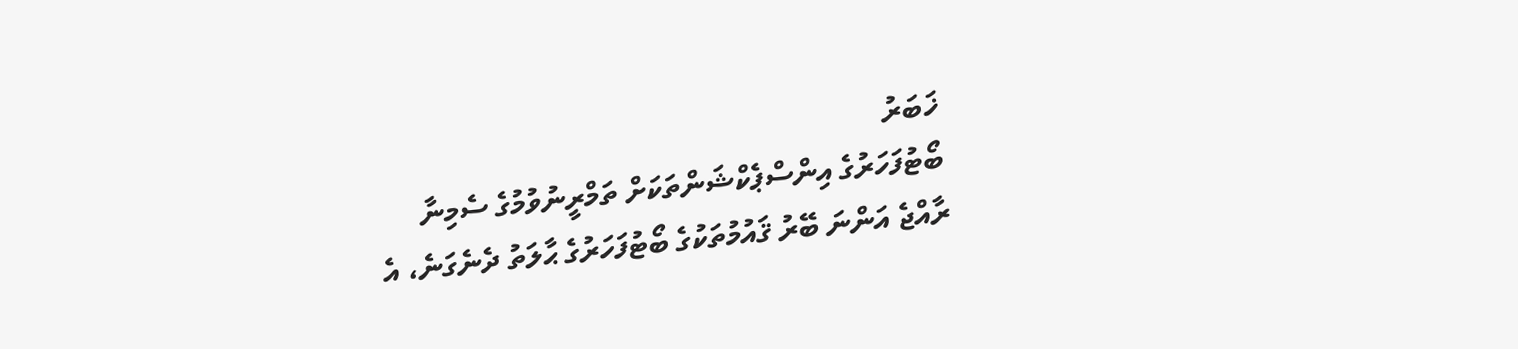ޚަބަރު
ބޯޓުފަހަރުގެ އިންސްޕެކްޝަންތަކަށް ތަމްރީނުވުމުގެ ސެމިނާ
ރާއްޖެ އަންނަ ބޭރު ޤައުމުތަކުގެ ބޯޓުފަހަރުގެ ޙާލަތު ދެނެގަނެ، އެ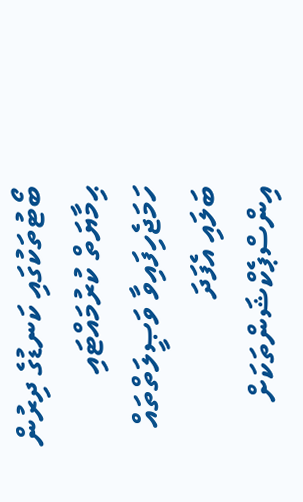ބޯޓުތަކުގައި ކަނޑުގެ ދިރުން ޙިމާޔަތް ކުރުމައްޓައި ހަމަޖެހިފައިވާ ވަޞީލަތްތައް ބަލައި އެފަދަ އިންސްޕެކްޝަންތަކަށް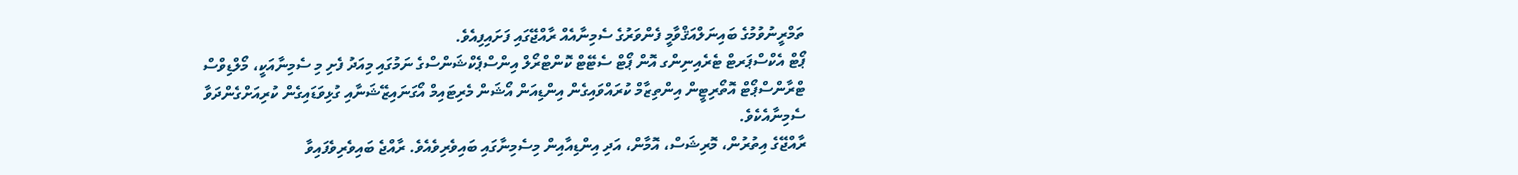ތަމްރީނުވުމުގެ ބައިނަލްއަޤްވާމީ ފެންވަރުގެ ސެމިނާއެއް ރާއްޖޭގައި ފަށައިފިއެވެ.
ޕޯޓް އެކްސްޕަރޓް ޓެރެއިނިންގ އޮން ޕޯޓް ސެޓޭޓް ކޮންޓްރޯލް އިންސްޕެކްޝަންސްގެ ނަމުގައި މިއަދު ފެށި މި ސެމިނާއަކީ، މޯލްޑިވްސް ޓްރާންސްޕޯޓް އޮތޯރިޓީން އިންތިޒާމް ކުރައްވައިގެން އިންޑިއަން އޯޝަން މެރިޓައިމް އޯގަނައިޒޭޝަނާއި ގުޅިވަޑައިގެން ކުރިއަށްގެންދަވާ ސެމިނާއެކެވެ.
ރާއްޖޭގެ އިތުރުން، މޮރިޝަސް، އޮމާން، އަދި އިންޑިއާއިން މިސެމިނާގައި ބައިވެރިވެއެވެ. ރާއްޖެ ބައިވެރިވެފައިވާ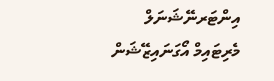އިންޓަރނޭޝަނަލް މެރިޓައިމް އޯގަނައިޒޭޝަން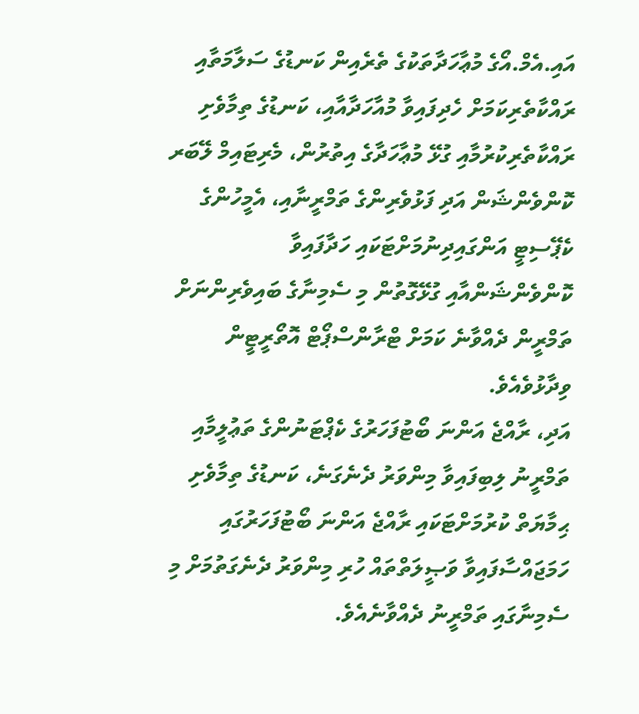އައި.އެމް.އޯގެ މުޢާހަދާތަކުގެ ތެރެއިން ކަނޑުގެ ސަލާމަތާއި ރައްކާތެރިކަމަށް ހެދިފައިވާ މުއާހަދާއާއި، ކަނޑުގެ ތިމާވެށި ރައްކާތެރިކުރުމާއި ގުޅޭ މުޢާހަދާގެ އިތުރުން، މެރިޓައިމް ލޭބަރ ކޮންވެންޝަން އަދި ފަޅުވެރިންގެ ތަމްރީނާއި، އެމީހުންގެ ކެޕޭސިޓީ އަންގައިދިނުމަށްޓަކައި ހަދާފައިވާ ކޮންވެންޝަންއާއި ގުޅޭގޮތުން މި ސެމިނާގެ ބައިވެރިންނަށް ތަމްރީން ދެއްވާނެ ކަމަށް ޓްރާންސްޕޯޓް އޮތޯރީޓީން ވިދާޅުވެއެވެ.
އަދި، ރާއްޖެ އަންނަ ބޯޓުފަހަރުގެ ކެޕްޓަނުންގެ ތަޢުލީމާއި ތަމްރީނު ލިބިފައިވާ މިންވަރު ދެނެގަނެ، ކަނޑުގެ ތިމާވެށި ޙިމާޔަތް ކުރުމަށްޓަކައި ރާއްޖެ އަންނަ ބޯޓުފަހަރުގައި ހަމަޖައްސާފައިވާ ވަޞީލަތްތައް ހުރި މިންވަރު ދެނެގަތުމަށް މި ސެމިނާގައި ތަމްރީނު ދެއްވާނެއެވެ.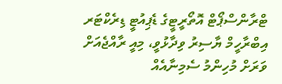ޓްރާންސްޕޯޓް އޮތޯރީޓީގެ ޑެޕިއުޓީ ޑިރެކްޓަރ އިބްރާހީމް ޔާސިރު ވިދާޅުވީ، މިއީ ރާއްޖެއަށް ވަރަށް މުހިންމު ސެމިނާއެއް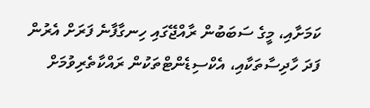ކަމަށާއި، މީގެ ސަބަބުން ރާއްޖޭގައި ހިނގާފާނެ ފަރަށް އެރުން ފަދަ ހާދިސާތަކާއި، އެކްސިޑެންޓްތަކުން ރައްކާތެރިވުމަށް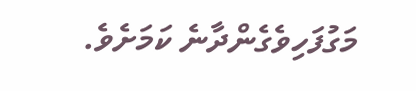މަގުފަހިވެގެންދާނެ ކަމަށެވެ.